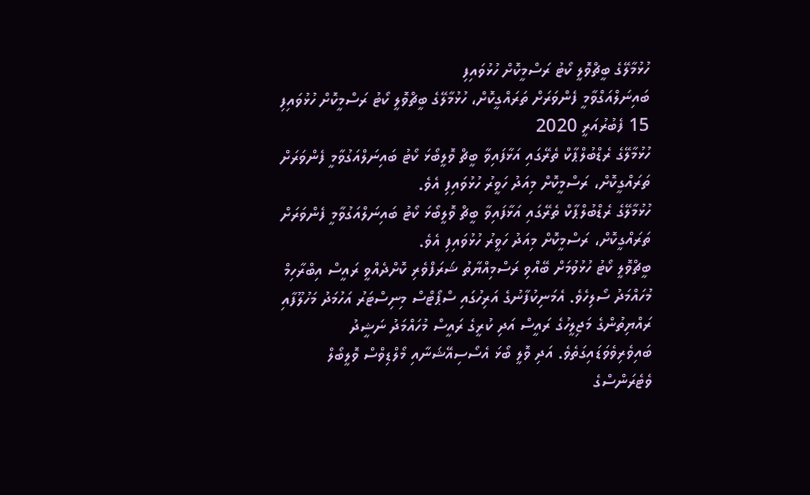ހުޅުމާލޭގެ ބީޗްވޮލީ ކޯޓު ރަސްމީކޮށް ހުޅުވައިފި
ބައިނަލްއަގްވާމީ ފެންވަރަށް ތަރައްގީކޮށް، ހުޅުމާލޭގެ ބީޗްވޮލީ ކޯޓު ރަސްމީކޮށް ހުޅުވައިފި
15 ފެބުރުއަރީ 2020
ހުޅުމާލޭގެ ރެޑްބުލްޕާކް ތެރޭގައި އަޅާފައިވާ ބީޗް ވޮލީބޯޅަ ކޯޓު ބައިނަލްއަގުވާމީ ފެންވަރަށް ތަރައްގީކޮށް، ރަސްމީކޮށް މިއަދު ހަވީރު ހުޅުވައިފި އެވެ.
ހުޅުމާލޭގެ ރެޑްބުލްޕާކް ތެރޭގައި އަޅާފައިވާ ބީޗް ވޮލީބޯޅަ ކޯޓު ބައިނަލްއަގުވާމީ ފެންވަރަށް ތަރައްގީކޮށް، ރަސްމީކޮށް މިއަދު ހަވީރު ހުޅުވައިފި އެވެ.
ބީޗްވޮލީ ކޯޓު ހުޅުވުމަށް ބޭއްވި ރަސްމިއްޔާތު ޝަރަފްވެރި ކޮށްދެއްވީ ރައީސް އިބްރާހިމް މުހައްމަދު ސޯލިހެވެ. އެމަނިކުފާނުގެ އަރިހުގައި ސްޕޯޓްސް މިނިސްޓަރު އަހުމަދު މަހުލޫފާއި ރައްޔިތުންގެ މަޖިލީހުގެ ރައީސް އަދި ކުރީގެ ރައީސް މުހައްމަދު ނަޝީދު ބައިވެރިވެވަޑައިގަތެވެ. އަދި ވޮލީ ބޯޅަ އެސޯސިއޭޝަނާއި މޯލްޑިވްސް ވޮލީބޯލް ވެޓެރަންސްގެ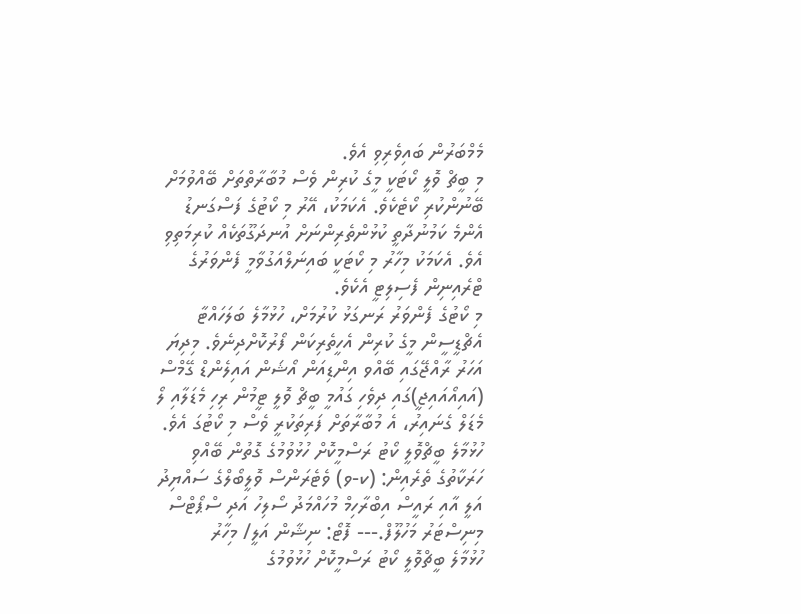މެމްބަރުން ބައިވެރިވި އެވެ.
މި ބީޗް ވޮލީ ކޯޓަކީ މީގެ ކުރިން ވެސް މުބާރާތްތަށް ބޭއްވުމަށް ބޭނުންކުރި ކޯޓެކެވެ. އެކަމަކު، އޭރު މި ކޯޓުގެ ފަސްގަނޑު އެންމެ ކަމުނުދާތީ ކުޅުންތެރިންނަށް އުނދަގޫތަކެއް ކުރިމަތިވި އެވެ. އެކަމަކު މިހާރު މި ކޯޓަކީ ބައިނަލްއަގުވާމީ ފެންވަރުގެ ޓްރެއިނިން ފެސިލިޓީ އެކެވެ.
މި ކޯޓުގެ ފެންވަރު ރަނގަޅު ކުރުމަށް، ހުޅުމާލެ ބަލަހައްޓާ އެޗްޑީސީން މީގެ ކުރިން އެހީތެރިކަން ފޯރުކޮށްދިނެވެ. މިދިޔަ އަހަރު ރާއްޖޭގައި ބޭއްވ އިންޑިއަން އޯޝަން އައިލެންޑް ގޭމްސް (އައިއޯއައިޖީ)ގައި ދިވެހި ގައުމީ ބީޗް ވޮލީ ޓީމުން ރިހި މެޑަލާއި ލޯ މެޑަލް ގެނައިރު، އެ މުބާރާތަށް ފަރިތަކުރީ ވެސް މި ކޯޓުގަ އެވެ.
ހުޅުމާލެ ބީޗްވޮލީ ކޯޓު ރަސްމީކޮށް ހުޅުވުމުގެ ގޮތުން ބޭއްވި ހަރަކާތުގެ ތެރެއިން: (ކ-ވ) ވެޓެރަންސް ވޮލީބޯލްގެ ސައްޔިދު އަލީ އާއި ރައީސް އިބްރާހިމް މުހައްމަދު ސޯލިހު އަދި ސްޕޯޓްސް މިނިސްޓަރު މަހުލޫފް.--- ފޮޓޯ: ނިޝާން އަލީ/ މިހާރު
ހުޅުމާލެ ބީޗްވޮލީ ކޯޓު ރަސްމީކޮށް ހުޅުވުމުގެ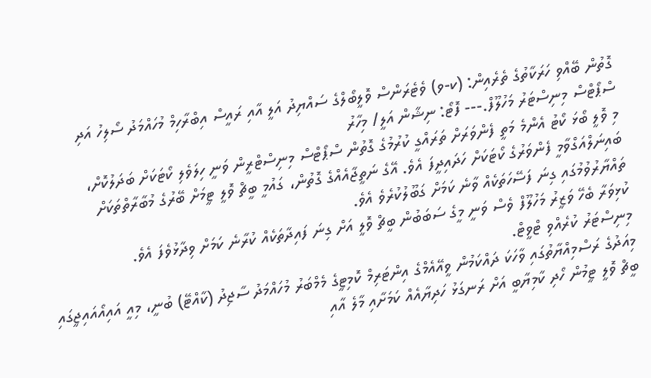ގޮތުން ބޭއްވި ހަރަކާތުގެ ތެރެއިން: (ކ-ވ) ވެޓެރަންސް ވޮލީބޯލްގެ ސައްޔިދު އަލީ އާއި ރައީސް އިބްރާހިމް މުހައްމަދު ސޯލިހު އަދި ސްޕޯޓްސް މިނިސްޓަރު މަހުލޫފް.--- ފޮޓޯ: ނިޝާން އަލީ/ މިހާރު
މި ވޮލީ ބޯޅަ ކޯޓު އެންމެ މަތީ ފެންވަރަށް ތަރައްގީ ކުރުމުގެ ގޮތުން ސްޕޯޓްސް މިނިސްޓްރީން ވަނީ ހިލަވެލި ކޯޓަކަށް ބަދަލުކޮށް، ބައިނަލްއަގްވާމީ ފެންވަރުގެ ކޯޓަކަށް ހަދައިދީފަ އެވެ. އޭގެ ނަތީޖާއެއްގެ ގޮތުން، ގައުމީ ބީޗް ވޮލީ ޓީމަށް ބޭރުގެ މުބާރާތްތަކަށް ތައްޔާރުވުމުގައި ގިނަ ފަސޭހަތަކެއް ވާނެ ކަމަށް ގަބޫލުކުރެވެ އެވެ.
ކުޅިވަރާ ބެހޭ ވަޒީރު މަހުލޫފް ވެސް ވަނީ މީގެ ސަބަބުން ބީޗް ވޮލީ އަށް ގިނަ ފައިދާތަކެއް ކުރާނެ ކަމަށް ވިދާޅުވެފަ އެވެ.
މިނިސްޓަރު ކުރެއްވި ޓްވީޓް.
މިއަދުގެ ރަސްމިއްޔާތުގައި ވާހަކަ ދައްކަމުން ވީއޭއެމްގެ އިންޓަރިމް ކޮމިޓީގެ މެމްބަރު މުހައްމަދު ސާޖިދު (ކާއްޓޭ) ބުނީ، މިއީ އައިއޯއައިޖީގައި ބީޗް ވޮލީ ޓީމުން ހޯދި ކާމިޔާބީ އަށް ރަނގަޅު ހަދިޔާއެއް ކަމަށާއި މާލެ އާއި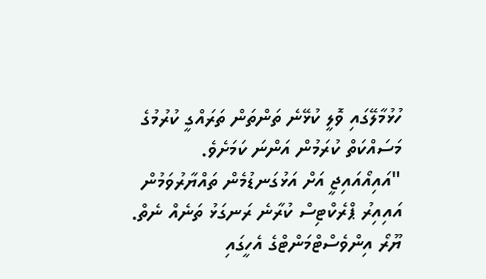ހުޅުމާލޭގައި ވޮލީ ކުޅޭނެ ތަންތަން ތަރައްގީ ކުރުމުގެ މަސައްކަތް ކުރަމުން އަންނަ ކަމަށެވެ.
"އައިއޯއައިޖީ އަށް އަޅުގަނޑުމެން ތައްޔާރުވަމުން އައިއިރު ޕްރެކްޓިސް ކުރާނެ ރަނގަޅު ތަނެއް ނެތް. ޔޫރޯ އިންވެސްޓްމަންޓްގެ އެހީގައި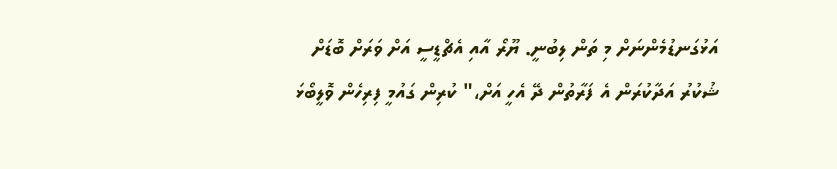އަޅުގަނޑުމެންނަށް މި ތަން ލިބުނީ. ޔޫރޯ އާއި އެޗްޑީސީ އަށް ވަރަށް ބޮޑަށް ޝުކުރު އަދާކުރަން އެ ފަރާތުން ދޭ އެހީ އަށް،" ކުރިން ގައުމީ ފިރިހެން ވޮލީބޯޅަ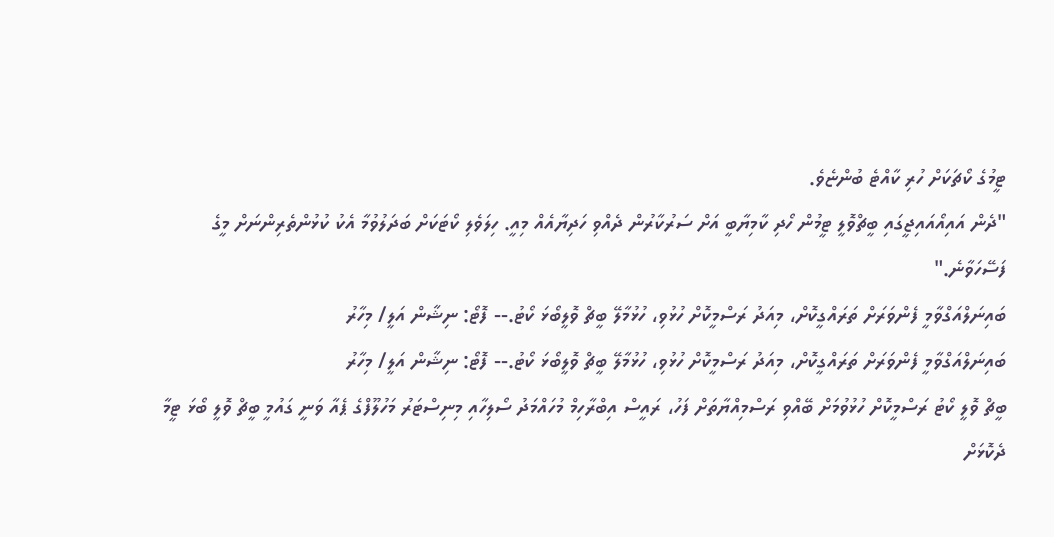ޓީމުގެ ކޯޗަކަށް ހުރި ކާއްޓެ ބުންޏެވެ.
"ދެން އައިއޯއައިޖީގައި ބީޗްވޮލީ ޓީމުން ހޯދި ކާމިޔާބީ އަށް ސަރުކާރުން ދެއްވި ހަދިޔާއެއް މިއީ. ހިލަވެލި ކޯޓަކަށް ބަދަލުވުމާ އެކު ކުޅުންތެރިންނަށް މީގެ ފަސޭހަވާނެ."
ބައިނަލްއަގްވާމީ ފެންވަރަށް ތަރައްގީކޮށް، މިއަދު ރަސްމީކޮށް ހުޅުވި، ހުޅުމާލޭ ބީޗް ވޮލީބޯޅަ ކޯޓު.-- ފޮޓޯ: ނިޝާން އަލީ/ މިހާރު
ބައިނަލްއަގްވާމީ ފެންވަރަށް ތަރައްގީކޮށް، މިއަދު ރަސްމީކޮށް ހުޅުވި، ހުޅުމާލޭ ބީޗް ވޮލީބޯޅަ ކޯޓު.-- ފޮޓޯ: ނިޝާން އަލީ/ މިހާރު
ބީޗް ވޮލީ ކޯޓު ރަސްމީކޮށް ހުޅުވުމަށް ބޭއްވި ރަސްމިއްޔާތަށް ފަހު، ރައީސް އިބްރާހިމް މުހައްމަދު ސޯލިހާއި މިނިސްޓަރު މަހުލޫފްގެ ޕެއާ ވަނީ ގައުމީ ބީޗް ވޮލީ ބޯޅަ ޓީމާ ދެކޮޅަށް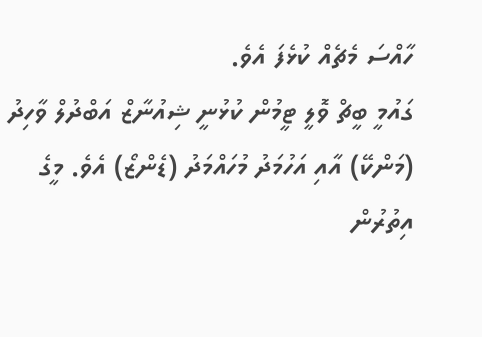ހާއްސަ މެޗެއް ކުޅެފަ އެވެ.
ގައުމީ ބީޗް ވޮލީ ޓީމުން ކުޅުނީ ޝިއުނާޒް އަބްދުލް ވާހިދު (މަންކޭ) އާއި އަހުމަދު މުހައްމަދު (ޑެންޒޯ) އެވެ. މީގެ އިތުރުން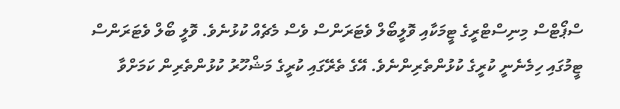ސްޕޯޓްސް މިނިސްޓްރީގެ ޓީމަކާއި ވޮލީބޯލް ވެޓަރަންސް ވެސް މެޗެއް ކުޅުނެވެ. ވޮލީ ބޯލް ވެޓަރަންސް ޓީމުގައި ހިމެނެނީ ކުރީގެ ކުޅުންތެރިންނެވެ. އޭގެ ތެރޭގައި ކުރީގެ މަޝްހޫރު ކުޅުންތެރިން ކަމަށްވާ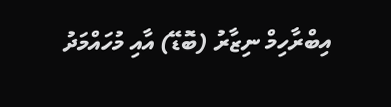އިބްރާހިމް ނިޒާރު (ބޮޑޭ) އާއި މުހައްމަދު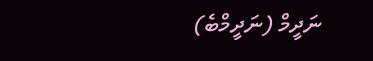ނަދީމް (ނަދީމްބެ)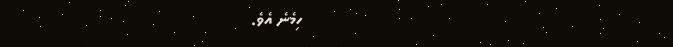ހިމެނެ އެވެ.